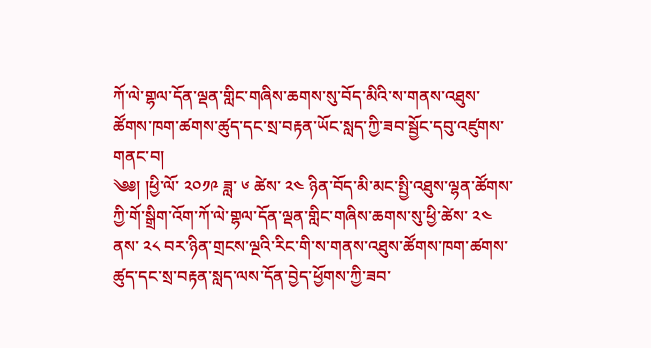ཀོ་ལེ་གྷལ་དོན་ལྡན་གླིང་གཞིས་ཆགས་སུ་བོད་མིའི་ས་གནས་འཐུས་ཚོགས་ཁག་ཚགས་ཚུད་དང་སྲ་བརྟན་ཡོང་སླད་ཀྱི་ཟབ་སྦྱོང་དབུ་འཛུགས་གནང་བ།
༄༅། །ཕྱི་ལོ་ ༢༠༡༩ ཟླ་ ༦ ཚེས་ ༢༤ ཉིན་བོད་མི་མང་སྤྱི་འཐུས་ལྷན་ཚོགས་ཀྱི་གོ་སྒྲིག་འོག་ཀོ་ལེ་གྷལ་དོན་ལྡན་གླིང་གཞིས་ཆགས་སུ་ཕྱི་ཚེས་ ༢༤ ནས་ ༢༨ བར་ཉིན་གྲངས་ལྔའི་རིང་གི་ས་གནས་འཐུས་ཚོགས་ཁག་ཚགས་ཚུད་དང་སྲ་བརྟན་སླད་ལས་དོན་བྱེད་ཕྱོགས་ཀྱི་ཟབ་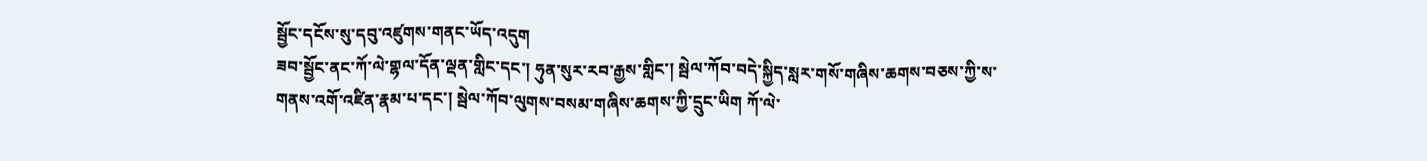སྦྱོང་དངོས་སུ་དབུ་འཛུགས་གནང་ཡོད་འདུག
ཟབ་སྦྱོང་ནང་ཀོ་ལེ་གྷལ་དོན་ལྡན་གླིང་དང་། ཧུན་སུར་རབ་རྒྱས་གླིང་། སྦེལ་ཀོབ་བདེ་སྐྱིད་སླར་གསོ་གཞིས་ཆགས་བཅས་ཀྱི་ས་གནས་འགོ་འཛིན་རྣམ་པ་དང་། སྦེལ་ཀོབ་ལུགས་བསམ་གཞིས་ཆགས་ཀྱི་དྲུང་ཡིག ཀོ་ལེ་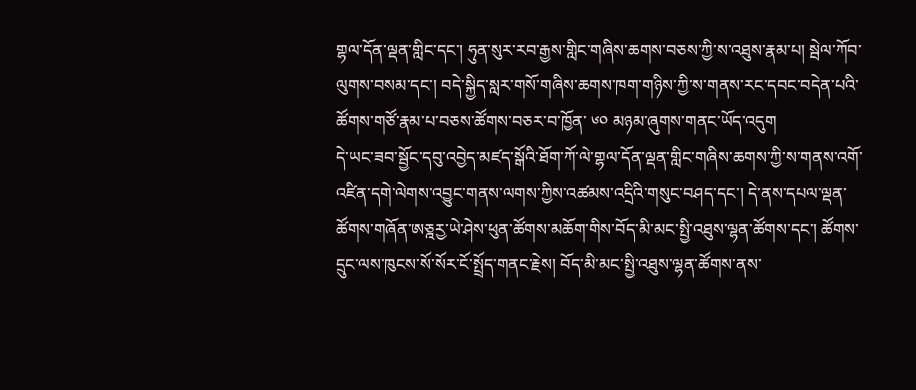གྷལ་དོན་ལྡན་གླིང་དང་། ཧུན་སུར་རབ་རྒྱས་གླིང་གཞིས་ཆགས་བཅས་ཀྱི་ས་འཐུས་རྣམ་པ། སྦེལ་ཀོབ་ལུགས་བསམ་དང་། བདེ་སྐྱིད་སླར་གསོ་གཞིས་ཆགས་ཁག་གཉིས་ཀྱི་ས་གནས་རང་དབང་བདེན་པའི་ཚོགས་གཙོ་རྣམ་པ་བཅས་ཚོགས་བཅར་བ་ཁྱོན་ ༦༠ མཉམ་ཞུགས་གནང་ཡོད་འདུག
དེ་ཡང་ཟབ་སྦྱོང་དབུ་འབྱེད་མཛད་སྒོའི་ཐོག་ཀོ་ལེ་གྷལ་དོན་ལྡན་གླིང་གཞིས་ཆགས་ཀྱི་ས་གནས་འགོ་འཛིན་དགེ་ལེགས་འབྱུང་གནས་ལགས་ཀྱིས་འཚམས་འདྲིའི་གསུང་བཤད་དང་། དེ་ནས་དཔལ་ལྡན་ཚོགས་གཞོན་ཨཅྰརྱ་ཡེ་ཤེས་ཕུན་ཚོགས་མཆོག་གིས་བོད་མི་མང་སྤྱི་འཐུས་ལྷན་ཚོགས་དང་། ཚོགས་དྲུང་ལས་ཁུངས་སོ་སོར་ངོ་སྤྲོད་གནང་རྗེས། བོད་མི་མང་སྤྱི་འཐུས་ལྷན་ཚོགས་ནས་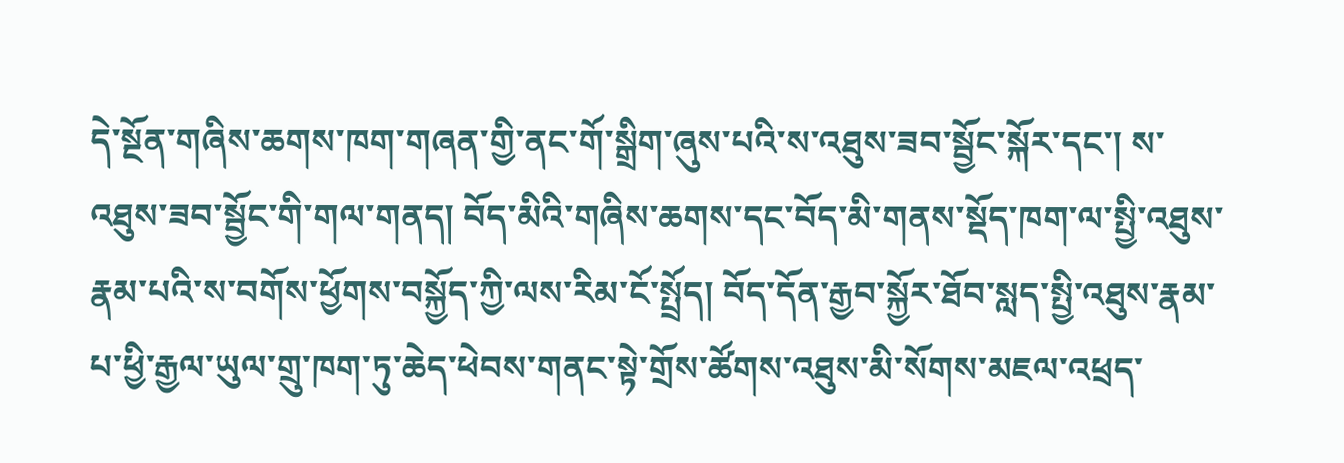དེ་སྔོན་གཞིས་ཆགས་ཁག་གཞན་གྱི་ནང་གོ་སྒྲིག་ཞུས་པའི་ས་འཐུས་ཟབ་སྦྱོང་སྐོར་དང་། ས་འཐུས་ཟབ་སྦྱོང་གི་གལ་གནད། བོད་མིའི་གཞིས་ཆགས་དང་བོད་མི་གནས་སྡོད་ཁག་ལ་སྤྱི་འཐུས་རྣམ་པའི་ས་བགོས་ཕྱོགས་བསྐྱོད་ཀྱི་ལས་རིམ་ངོ་སྤྲོད། བོད་དོན་རྒྱབ་སྐྱོར་ཐོབ་སླད་སྤྱི་འཐུས་རྣམ་པ་ཕྱི་རྒྱལ་ཡུལ་གྲུ་ཁག་ཏུ་ཆེད་ཕེབས་གནང་སྟེ་གྲོས་ཚོགས་འཐུས་མི་སོགས་མཇལ་འཕྲད་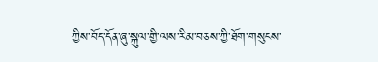ཀྱིས་བོད་དོན་ཞུ་སྐུལ་གྱི་ལས་རིམ་བཅས་ཀྱི་ཐོག་གསུངས་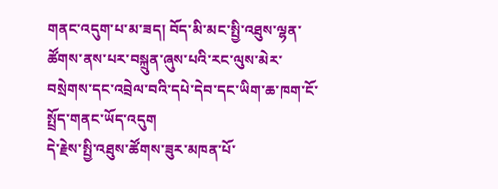གནང་འདུག་པ་མ་ཟད། བོད་མི་མང་སྤྱི་འཐུས་ལྷན་ཚོགས་ནས་པར་བསྐྲུན་ཞུས་པའི་རང་ལུས་མེར་བསྲེགས་དང་འབྲེལ་བའི་དཔེ་དེབ་དང་ཡིག་ཆ་ཁག་ངོ་སྤྲོད་གནང་ཡོད་འདུག
དེ་རྗེས་སྤྱི་འཐུས་ཚོགས་ཟུར་མཁན་པོ་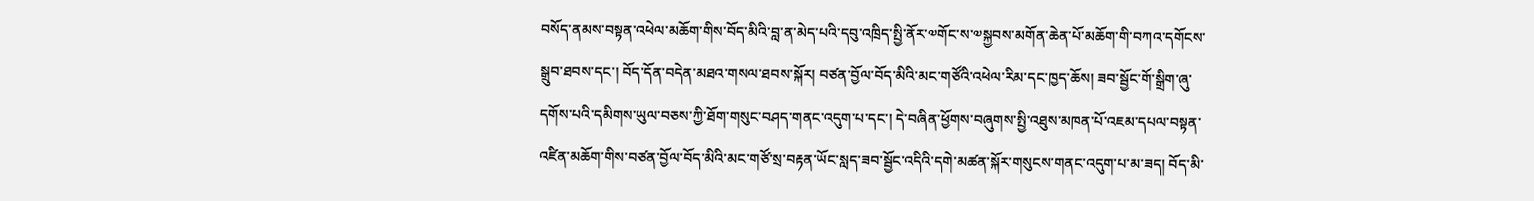བསོད་ནམས་བསྟན་འཕེལ་མཆོག་གིས་བོད་མིའི་བླ་ན་མེད་པའི་དབུ་འཁྲིད་སྤྱི་ནོར་༧གོང་ས་༧སྐྱབས་མགོན་ཆེན་པོ་མཆོག་གི་བཀའ་དགོངས་སྒྲུབ་ཐབས་དང་། བོད་དོན་བདེན་མཐའ་གསལ་ཐབས་སྐོར། བཙན་བྱོལ་བོད་མིའི་མང་གཙོའི་འཕེལ་རིམ་དང་ཁྱད་ཆོས། ཟབ་སྦྱོང་གོ་སྒྲིག་ཞུ་དགོས་པའི་དམིགས་ཡུལ་བཅས་ཀྱི་ཐོག་གསུང་བཤད་གནང་འདུག་པ་དང་། དེ་བཞིན་ཕྱོགས་བཞུགས་སྤྱི་འཐུས་མཁན་པོ་འཇམ་དཔལ་བསྟན་འཛིན་མཆོག་གིས་བཙན་བྱོལ་བོད་མིའི་མང་གཙོ་སྲ་བརྟན་ཡོང་སླད་ཟབ་སྦྱོང་འདིའི་དགེ་མཚན་སྐོར་གསུངས་གནང་འདུག་པ་མ་ཟད། བོད་མི་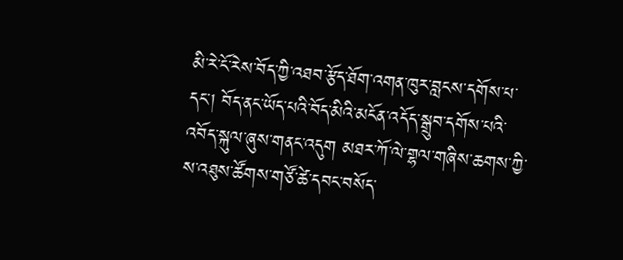མི་རེ་ངོ་རེས་བོད་ཀྱི་འཐབ་རྩོད་ཐོག་འགན་ཁུར་བླངས་དགོས་པ་དང་། བོད་ནང་ཡོད་པའི་བོད་མིའི་མངོན་འདོད་སྒྲུབ་དགོས་པའི་འབོད་སྐུལ་ཞུས་གནང་འདུག མཐར་ཀོ་ལེ་གྷལ་གཞིས་ཆགས་ཀྱི་ས་འཐུས་ཚོགས་གཙོ་ཚེ་དབང་བསོད་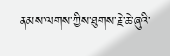ནམས་ལགས་ཀྱིས་ཐུགས་རྗེ་ཆེ་ཞུའི་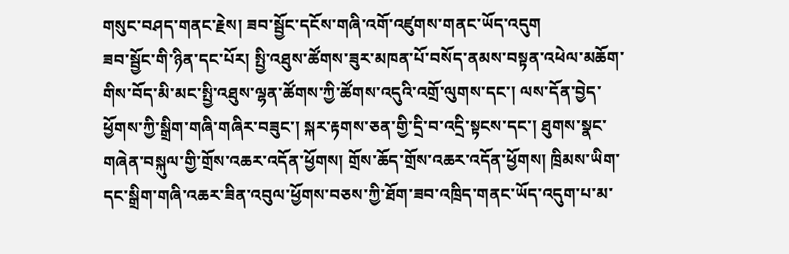གསུང་བཤད་གནང་རྗེས། ཟབ་སྦྱོང་དངོས་གཞི་འགོ་འཛུགས་གནང་ཡོད་འདུག
ཟབ་སྦྱོང་གི་ཉིན་དང་པོར། སྤྱི་འཐུས་ཚོགས་ཟུར་མཁན་པོ་བསོད་ནམས་བསྟན་འཕེལ་མཆོག་གིས་བོད་མི་མང་སྤྱི་འཐུས་ལྷན་ཚོགས་ཀྱི་ཚོགས་འདུའི་འགྲོ་ལུགས་དང་། ལས་དོན་བྱེད་ཕྱོགས་ཀྱི་སྒྲིག་གཞི་གཞིར་བཟུང་། སྐར་རྟགས་ཅན་གྱི་དྲི་བ་འདྲི་སྟངས་དང་། ཐུགས་སྣང་གཞེན་བསྐུལ་གྱི་གྲོས་འཆར་འདོན་ཕྱོགས། གྲོས་ཆོད་གྲོས་འཆར་འདོན་ཕྱོགས། ཁྲིམས་ཡིག་དང་སྒྲིག་གཞི་འཆར་ཟིན་འབུལ་ཕྱོགས་བཅས་ཀྱི་ཐོག་ཟབ་འཁྲིད་གནང་ཡོད་འདུག་པ་མ་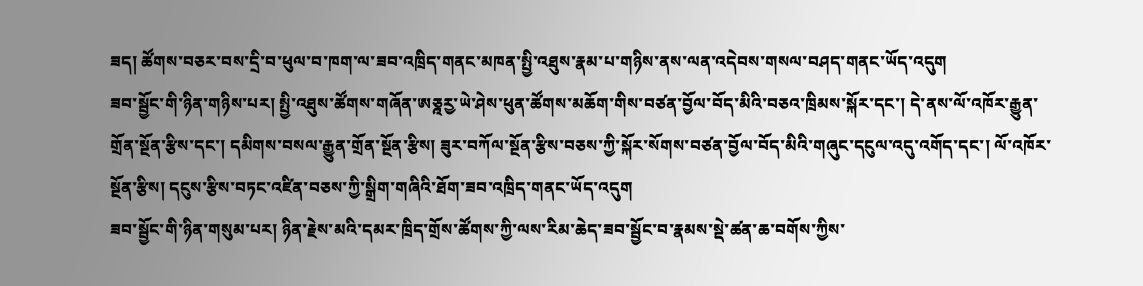ཟད། ཚོགས་བཅར་བས་དྲི་བ་ཕུལ་བ་ཁག་ལ་ཟབ་འཁྲིད་གནང་མཁན་སྤྱི་འཐུས་རྣམ་པ་གཉིས་ནས་ལན་འདེབས་གསལ་བཤད་གནང་ཡོད་འདུག
ཟབ་སྦྱོང་གི་ཉིན་གཉིས་པར། སྤྱི་འཐུས་ཚོགས་གཞོན་ཨཅྰརྱ་ཡེ་ཤེས་ཕུན་ཚོགས་མཆོག་གིས་བཙན་བྱོལ་བོད་མིའི་བཅའ་ཁྲིམས་སྐོར་དང་། དེ་ནས་ལོ་འཁོར་རྒྱུན་གྲོན་སྔོན་རྩིས་དང་། དམིགས་བསལ་རྒྱུན་གྲོན་སྔོན་རྩིས། ཟུར་བཀོལ་སྔོན་རྩིས་བཅས་ཀྱི་སྐོར་སོགས་བཙན་བྱོལ་བོད་མིའི་གཞུང་དངུལ་འདུ་འགོད་དང་། ལོ་འཁོར་སྔོན་རྩིས། དངུས་རྩིས་བཏང་འཛིན་བཅས་ཀྱི་སྒྲིག་གཞིའི་ཐོག་ཟབ་འཁྲིད་གནང་ཡོད་འདུག
ཟབ་སྦྱོང་གི་ཉིན་གསུམ་པར། ཉིན་རྗེས་མའི་དམར་ཁྲིད་གྲོས་ཚོགས་ཀྱི་ལས་རིམ་ཆེད་ཟབ་སྦྱོང་བ་རྣམས་སྡེ་ཚན་ཆ་བགོས་ཀྱིས་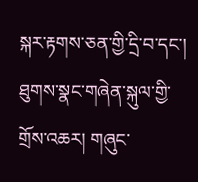སྐར་རྟགས་ཅན་གྱི་དྲི་བ་དང་། ཐུགས་སྣང་གཞེན་སྐུལ་གྱི་གྲོས་འཆར། གཞུང་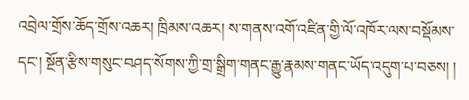འབྲེལ་གྲོས་ཆོད་གྲོས་འཆར། ཁྲིམས་འཆར། ས་གནས་འགོ་འཛིན་གྱི་ལོ་འཁོར་ལས་བསྡོམས་དང་། སྔོན་རྩིས་གསུང་བཤད་སོགས་ཀྱི་གྲ་སྒྲིག་གནང་རྒྱུ་རྣམས་གནང་ཡོད་འདུག་པ་བཅས། །